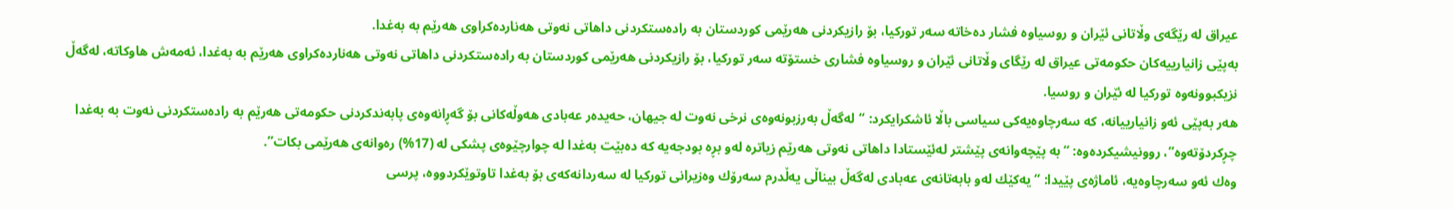عيراق لە رێگەی وڵاتانی ئێران و روسیاوە فشار دەخاتە سەر توركیا، بۆ رازیكردنی هەرێمی كوردستان بە رادەستكردنی داهاتی نەوتی هەناردەكراوی هەرێم بە بەغدا.
بەپێی زانیارییەكان حكومەتی عيراق لە رێگای وڵاتانی ئێران و روسیاوە فشاری خستۆتە سەر توركیا، بۆ رازیكردنی هەرێمی كوردستان بە رادەستكردنی داهاتی نەوتی هەناردەكراوی هەرێم بە بەغدا، ئەمەش هاوكاتە، لەگەڵ نزیكبوونەوە توركیا لە ئێران و روسیا.
هەر بەپێی ئەو زانیارییانە، كە سەرچاوەیەكی سیاسی باڵا ئاشكرایكرد: “لەگەڵ بەرزبونەوەی نرخی نەوت لە جیهان، حەیدەر عەبادی هەوڵەكانی بۆ گەڕانەوەی پابەندكردنی حكومەتی هەرێم بە رادەستكردنی نەوت بە بەغدا چڕكردۆتەوە”، روونیشیكردەوە: “بە پێچەوانەی پێشتر لەئێستادا داهاتی نەوتی هەرێم زیاترە لەو بڕە بودجەیە كە دەبێت بەغدا لە چوارچێوەی پشكی لە (17%) رەوانەی هەرێمی بكات”.
وەك ئەو سەرچاوەیە، ئاماژەی پێیدا: “یەكێك لەو بابەتانەی عەبادی لەگەڵ بیناڵی یەڵدرم سەرۆك وەزیرانی توركیا لە سەردانەكەی بۆ بەغدا تاوتوێكردووە، پرسی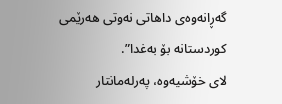گەڕانەوەی داهاتی نەوتی هەرێمی كوردستانە بۆ بەغدا”.
لای خۆشیەوە، پەرلەمانتار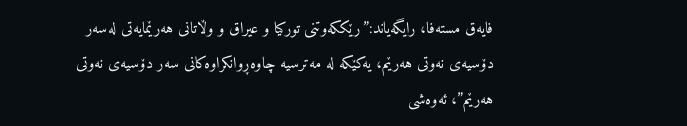فایەق مستەفا، رایگەیاند:”رێككەوتنی توركیا و عيراق و وڵاتانی هەرێمایەتی لەسەر دۆسیەی نەوتی هەرێم، یەكێكە لە مەترسیە چاوەڕوانكراوەكانی سەر دۆسیەی نەوتی هەرێم”، ئەوەشی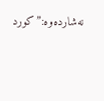نەشاردەوە:”كورد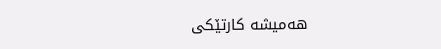هەمیشە كارتێكی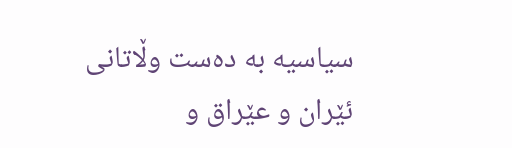سیاسیە بە دەست وڵاتانی ئێران و عێراق و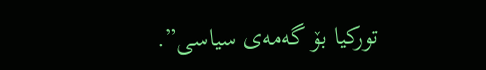توركیا بۆ گەمەی سیاسی”.